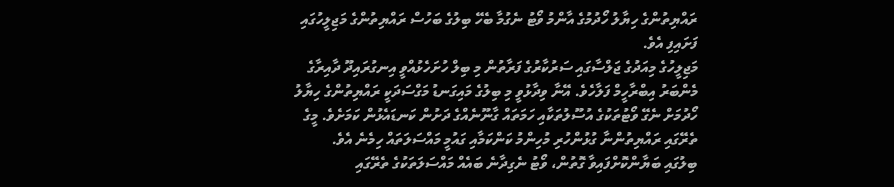ރައްޔިތުންގެ ހިޔާލު ހޯދުމުގެ އާންމު ވޯޓު ނެގުމާ ބެހޭ ބިލުގެ ބަހުސް ރައްޔިތުންގެ މަޖިލީހުގައި ފަށައިފި އެވެ.
މަޖިލީހުގެ މިއަދުގެ ޖަލްސާގައި ސަރުކާރުގެ ފަރާތުން މި ބިލް ހުށަހެޅުއްވީ އިނގުރައިދޫ ދާއިރާގެ މެންބަރު އިބްރާހީމް ފަލާހެވެ. އޭނާ ވިދާޅުވީ މި ބިލުގެ މައިގަނޑު މަގްސަދަކީ ރައްޔިތުންގެ ހިޔާލު ހޯދުމަށް ނެގޭ ވޯޓުތަކުގެ އުސޫލުތަކާއި ހަމަތައް ގާނޫނެއްގެ ދަށުން ކަނޑައެޅުން ކަމަށެވެ. މީގެ ތެރޭގައި ރައްޔިތުންނާ ގުޅުންހުރި މުހިންމު ކަންކަމާއި ގައުމީ މައްސަލަތައް ހިމެނެ އެވެ.
ބިލުގައި ބަޔާންކޮށްފައިވާ ގޮތުން، ވޯޓު ނެގިދާނެ ބައެއް މައްސަލަތަކުގެ ތެރޭގައި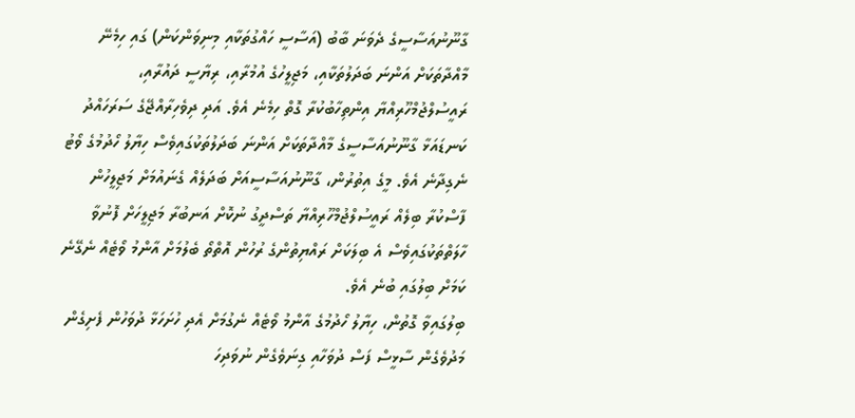ގާނޫނުއަސާސީގެ ދެވަނަ ބާބު (އަސާސީ ހައްގުތަކާއި މިނިވަންކަން) ގައި ހިމެނޭ މާއްދާތަކަށް އަންނަ ބަދަލުތަކާއި، މަޖިލީހުގެ އުމުރާއި، ރިޔާސީ ދައުރާއި، ރައީސުލްޖުމްހޫރިއްޔާ އިންތިހާބުކުރާ ގޮތް ހިމެނެ އެވެ. އަދި ދިވެހިރާއްޖޭގެ ސަރަހައްދު ކަނޑައަޅާ ގާނޫނުއަސާސީގެ މާއްދާތަކަށް އަންނަ ބަދަލުތަކުގައިވެސް ހިޔާލު ހޯދުމުގެ ވޯޓު ނެގިދާނެ އެވެ. މީގެ އިތުރުން، ގާނޫނުއަސާސީއަށް ބަދަލެއް ގެނައުމަށް މަޖިލީހުން ފާސްކުރާ ބިލެއް ރައީސުލްޖުމްހޫރިއްޔާ ތަސްދީގު ނުކޮށް އަނބުރާ މަޖިލީހަށް ފޮނުވާ ހާލަތްތަކުގައިވެސް އެ ބިލަކަށް ރައްޔިތުންގެ ރުހުން އޮތްތޯ ބެލުމަށް އާންމު ވޯޓެއް ނެގޭނެ ކަމަށް ބިލުގައި ބުނެ އެވެ.
ބިލުގައިވާ ގޮތުން، ހިޔާލު ހޯދުމުގެ އާންމު ވޯޓެއް ނެގުމަށް އެދި ހުށަހަޅާ ދުވަހުން ފެށިގެން މަދުވެގެން ސާޅީސް ފަސް ދުވަހާއި ގިނަވެގެން ނުވަދިހަ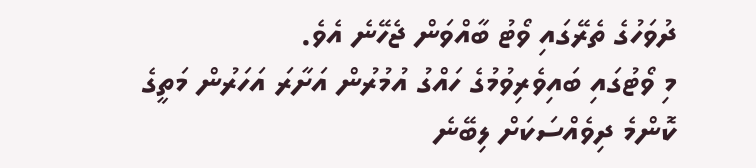ދުވަހުގެ ތެރޭގައި ވޯޓު ބާއްވަން ޖެހޭނެ އެވެ.
މި ވޯޓުގައި ބައިވެރިވުމުގެ ހައްގު އުމުރުން އަށާރަ އަހަރުން މަތީގެ ކޮންމެ ދިވެއްސަކަށް ލިބޭނެ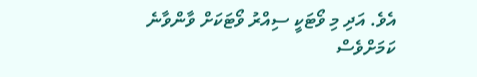އެވެ. އަދި މި ވޯޓަކީ ސިއްރު ވޯޓަކަށް ވާންވާނެ ކަމަށްވެސް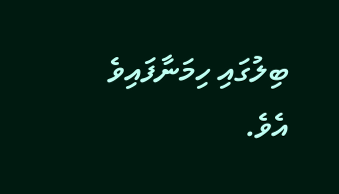ބިލުގައި ހިމަނާފައިވެ އެވެ.